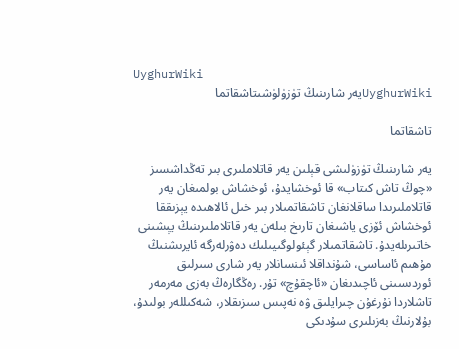UyghurWiki
UyghurWikiيەر شارىنىڭ تۈزۈلۈشىتاشقاتما

تاشقاتما

يەر شارىنىڭ تۈزۈلىشى قېلىن يەر قاتلاملىرى بىر تەڭداشسىز «چوڭ تاش كىتاب» قا ئوخشايدۇ، ئوخشاش بولمىغان يەر قاتلاملىرىدا ساقلانغان تاشقاتمىلار بىر خىل ئالاھىدە يېزىققا ئوخشاش ئۆزى ياشىغان تارىخ بىلەن يەر قاتلاملىرىنىڭ يېشىنى خاتىرىلەيدۇ. تاشقاتمىلار گېئولوگىيىلىك دەۋرلەرگە ئايرىشنىڭ مۇھىم ئاساسى، شۇنداقلا ئىنسانلار يەر شارى سىرلىق ئوردىسىنى ئاچىدىغان «ئاچقۇچ» تۇر. رەڭگارەڭ بەزى مەرمەر تاشلاردا نۇرغۇن چىرايلىق ۋە نەپىس سىزىقلار، شەكىللەر بولىدۇ، بۇلارنىڭ بەزىلىرى سۇدىكى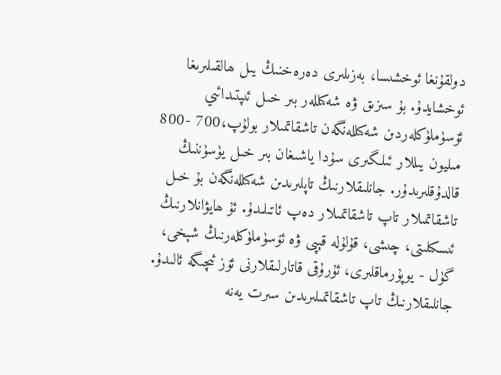دولقۇنغا ئوخشىسا، بەزىلىرى دەرەخنىڭ يىل ھالقىلىرىغا ئوخشايدۇ. بۇ سىزىق ۋە شەكىللەر بىر خىل ئىپتىدائىي ئۆسۈملۈكلەردىن شەكىللەنگەن تاشقاتمىلار بولۇپ،700 -800 مىليون يىللار ئىلگىرى سۇدا ياشىغان بىر خىل يۈسۈننىڭ قالدۇقلىرىدۇر. جانلىقلارنىڭ تاپلىرىدىن شەكىللەنگەن بۇ خىل تاشقاتمىلار تاپ تاشقاتمىلار دەپ ئاتىلىدۇ. ئۇ ھايۋانلارنىڭ ئىسكىلىتى، چىشى، قۇلۇلە قېپى ۋە ئۆسۈملۈكلەرنىڭ شېخى، گۈل - يوپۇرماقلىرى، ئۇرۇقى قاتارلىقلارنى ئۆز ئىچىگە ئالىدۇ. جانلىقلارنىڭ تاپ تاشقاتمىلىرىدىن سىرت يەنە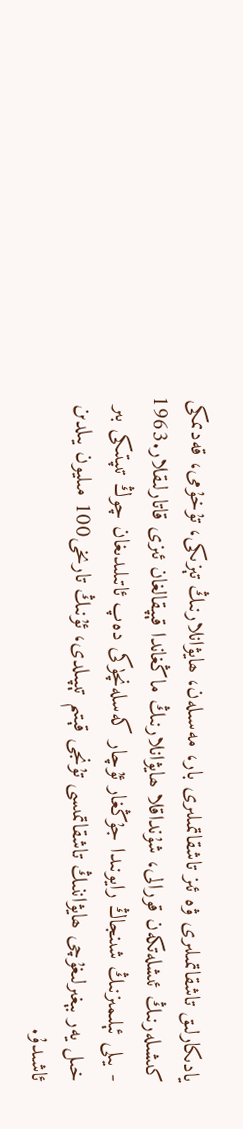يادىكارلىق تاشقاتمىلىرى ۋە ئىز تاشقاتمىلىرى بار، مەسىلەن، ھايۋانلارنىڭ تېزىكى، تۇخۇمى، قەدىمكى كىشىلەرنىڭ ئىشلەتكەن قورالى، شۇنداقلا ھايۋانلارنىڭ ماڭغاندا قېپقالغان ئىزى قاتارلىقلار.1963 - يىلى ئېلىمىزنىڭ شىنجاڭ رايونىدا جۇڭغار ئۇچار كەسلەنچۈكى دەپ ئاتىلىدىغان چوڭ تىپتىكى بىر خىل يەر بېغىرلىغۇچى ھايۋاننىڭ تاشقاتمىسى تۇنجى قېتىم تېپىلدى، ئۇنىڭ تارىخى100 مىليون يىلدىن ئاشىدۇ.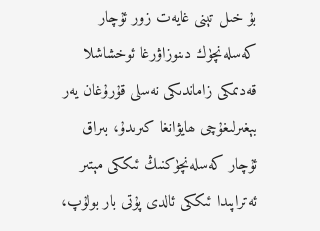بۇ خىل تېنى غايەت زور ئۇچار كەسلەنچۈك دىنوزاۋرغا ئوخشاشلا قەدىمكى زاماندىكى نەسلى قۇرۇغان يەر بېغىرلىغۇچى ھايۋانغا كىرىدۇ، بىراق ئۇچار كەسلەنچۈكنىڭ ئىككى مېتىر ئەتراپىدا ئىككى ئالدى پۇتى بار بولۇپ،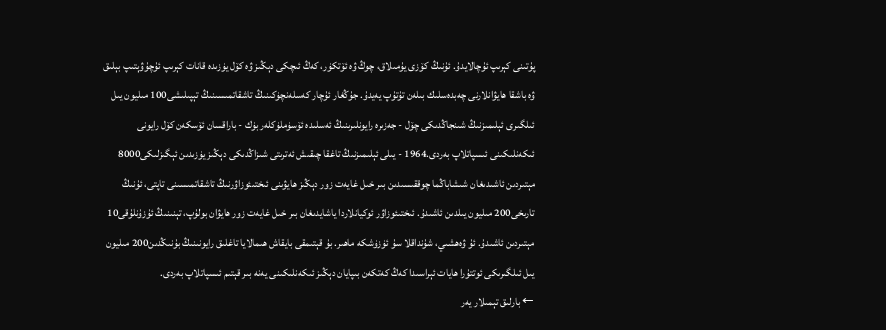پۇتىنى كېرىپ ئۇچالايدۇ. ئۇنىڭ كۆزى يۇمىلاق، چوڭ ۋە ئۆتكۈر، كەڭ ئىچكى دېڭىز ۋە كۆل يۈزىدە قانات كېرىپ ئۇچۇۋېتىپ بېلىق ۋە باشقا ھايۋانلارنى چەبدەسلىك بىلەن تۇتۇپ يەيدۇ. جۇڭغار ئۇچار كەسلەنچۈكىنىڭ تاشقاتمىسىنىڭ تېپىلىشى100 مىليون يىل ئىلگىرى ئېلىمىزنىڭ شىنجاڭدىكى چۆل - جەزىرە رايونلىرىنىڭ ئەسلىدە ئۆسۈملۈكلەر بۈك - باراقسان ئۆسكەن كۆل رايونى ئىكەنلىكىنى ئىسپاتلاپ بەردى.1964 - يىلى ئېلىمىزنىڭ تاغقا چىقىش ئەترىتى شىزاڭدىكى دېڭىز يۈزىدىن ئېگىزلىكى8000 مېتىردىن ئاشىدىغان شىشاباڭما چوققىسىدىن بىر خىل غايەت زور دېڭىز ھايۋىنى ئىختىئوزاۋرنىڭ تاشقاتمىسىنى تاپتى، ئۇنىڭ تارىخى200 مىليون يىلدىن ئاشىدۇ. ئىختىئوزاۋر ئوكيانلاردا ياشايدىغان بىر خىل غايەت زور ھايۋان بولۇپ، تېنىنىڭ ئۇزۇنلۇقى10 مېتىردىن ئاشىدۇ. ئۇ ۋەھشىي، شۇنداقلا سۇ ئۈزۈشكە ماھىر. بۇ قېتىمقى بايقاش ھىمالايا تاغلىق رايونىنىڭ بۇنىڭدىن200 مىليون يىل ئىلگىرىكى ئوتتۇرا ھايات ئېراسىدا كەڭ كەتكەن بىپايان دېڭىز ئىكەنلىكىنى يەنە بىر قېتىم ئىسپاتلاپ بەردى.
← بارلىق تېمىلار يەر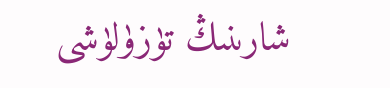شارىنىڭ تۈزۈلۈشى